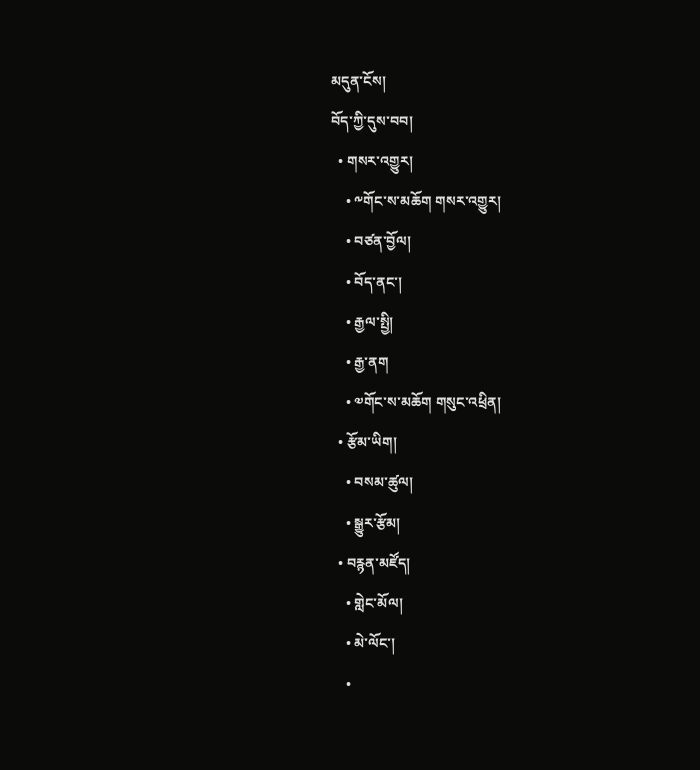མདུན་ངོས།
བོད་ཀྱི་དུས་བབ།
  • གསར་འགྱུར།
    • ༸གོང་ས་མཆོག གསར་འགྱུར།
    • བཙན་བྱོལ།
    • བོད་ནང་།
    • རྒྱལ་སྤྱི།
    • རྒྱ་ནག
    • ༧གོང་ས་མཆོག གསུང་འཕྲིན།
  • རྩོམ་ཡིག།
    • བསམ་ཚུལ།
    • སྒྱུར་རྩོམ།
  • བརྙན་མཛོད།
    • གླེང་མོལ།
    • མེ་ལོང་།
    •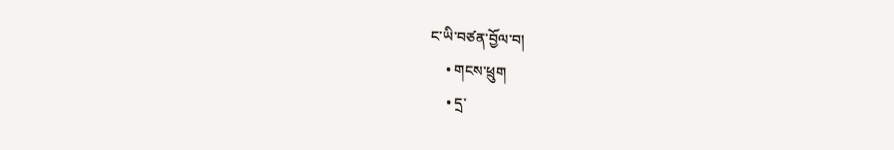ང་ཡི་བཙན་བྱོལ་བ།
    • གངས་ཕྲུག
    • དྲ་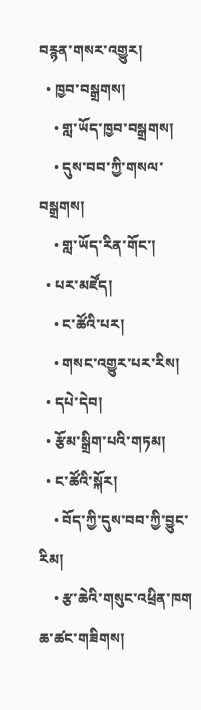བརྙན་གསར་འགྱུར།
  • ཁྱབ་བསྒྲགས།
    • གླ་ཡོད་ཁྱབ་བསྒྲགས།
    • དུས་བབ་ཀྱི་གསལ་བསྒྲགས།
    • གླ་ཡོད་རིན་གོང་།
  • པར་མཛོད།
    • ང་ཚོའི་པར།
    • གསང་འགྱུར་པར་རིས།
  • དཔེ་དེབ།
  • རྩོམ་སྒྲིག་པའི་གཏམ།
  • ང་ཚོའི་སྐོར།
    • བོད་ཀྱི་དུས་བབ་ཀྱི་བྱུང་རིམ།
    • རྩ་ཆེའི་གསུང་འཕྲིན་ཁག
ཆ་ཚང་གཟིགས།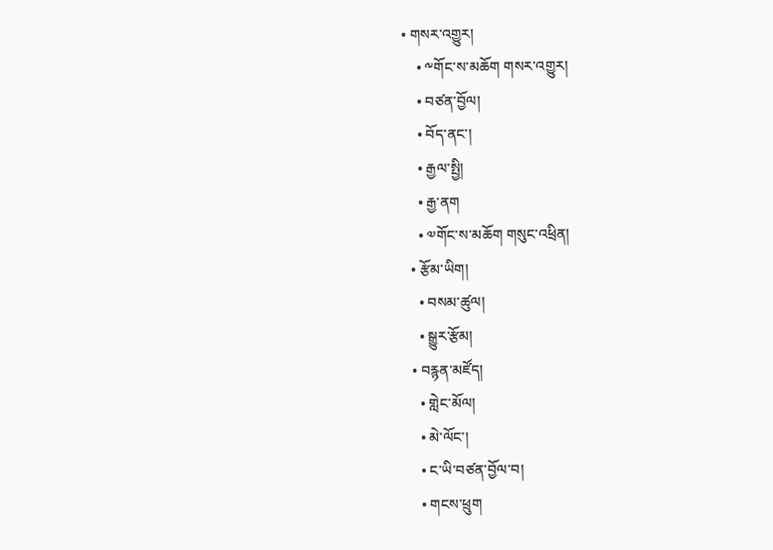• གསར་འགྱུར།
    • ༸གོང་ས་མཆོག གསར་འགྱུར།
    • བཙན་བྱོལ།
    • བོད་ནང་།
    • རྒྱལ་སྤྱི།
    • རྒྱ་ནག
    • ༧གོང་ས་མཆོག གསུང་འཕྲིན།
  • རྩོམ་ཡིག།
    • བསམ་ཚུལ།
    • སྒྱུར་རྩོམ།
  • བརྙན་མཛོད།
    • གླེང་མོལ།
    • མེ་ལོང་།
    • ང་ཡི་བཙན་བྱོལ་བ།
    • གངས་ཕྲུག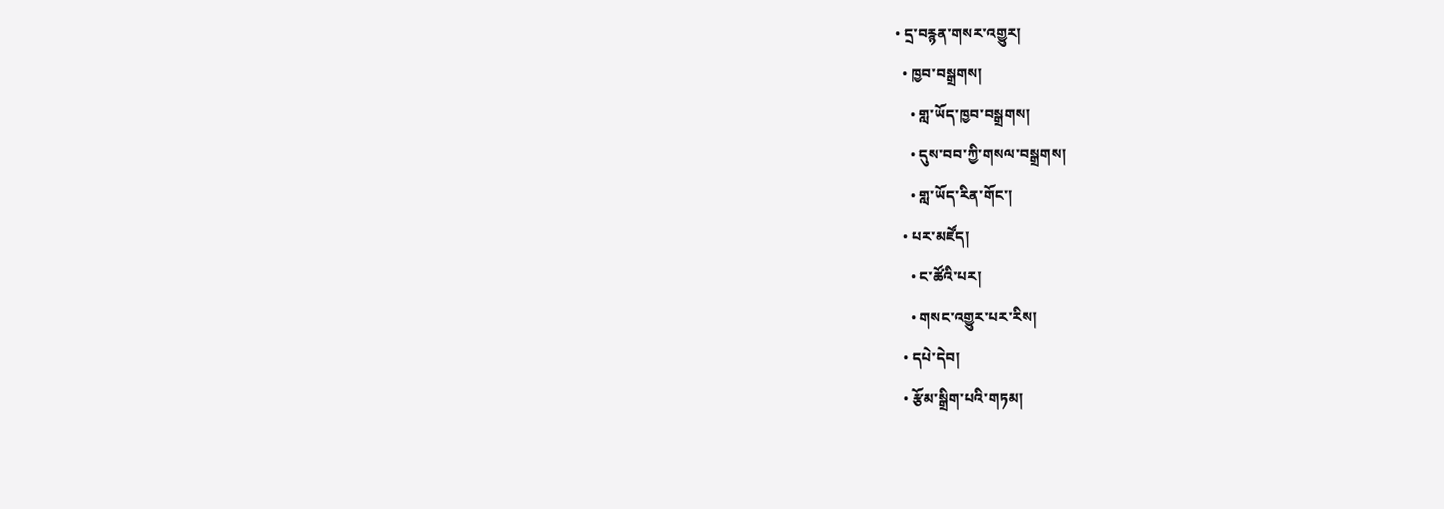• དྲ་བརྙན་གསར་འགྱུར།
  • ཁྱབ་བསྒྲགས།
    • གླ་ཡོད་ཁྱབ་བསྒྲགས།
    • དུས་བབ་ཀྱི་གསལ་བསྒྲགས།
    • གླ་ཡོད་རིན་གོང་།
  • པར་མཛོད།
    • ང་ཚོའི་པར།
    • གསང་འགྱུར་པར་རིས།
  • དཔེ་དེབ།
  • རྩོམ་སྒྲིག་པའི་གཏམ།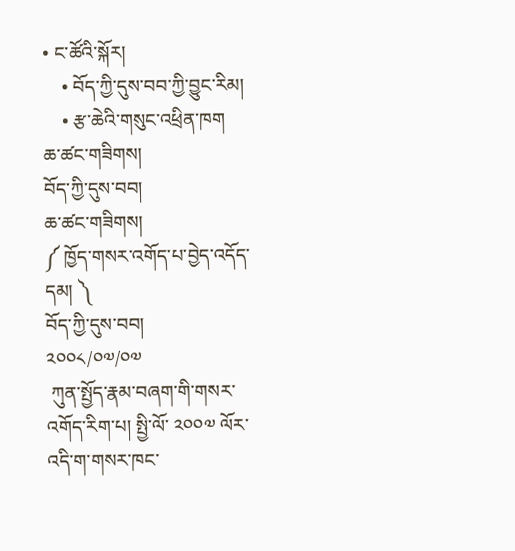• ང་ཚོའི་སྐོར།
    • བོད་ཀྱི་དུས་བབ་ཀྱི་བྱུང་རིམ།
    • རྩ་ཆེའི་གསུང་འཕྲིན་ཁག
ཆ་ཚང་གཟིགས།
བོད་ཀྱི་དུས་བབ།
ཆ་ཚང་གཟིགས།
༼ ཁྱོད་གསར་འགོད་པ་བྱེད་འདོད་དམ། ༽
བོད་ཀྱི་དུས་བབ།
༢༠༠༨/༠༧/༠༧
 ཀུན་སྤྱོད་རྣམ་བཞག་གི་གསར་འགོད་རིག་པ། སྤྱི་ལོ་ ༢༠༠༧ ལོར་འདི་ག་གསར་ཁང་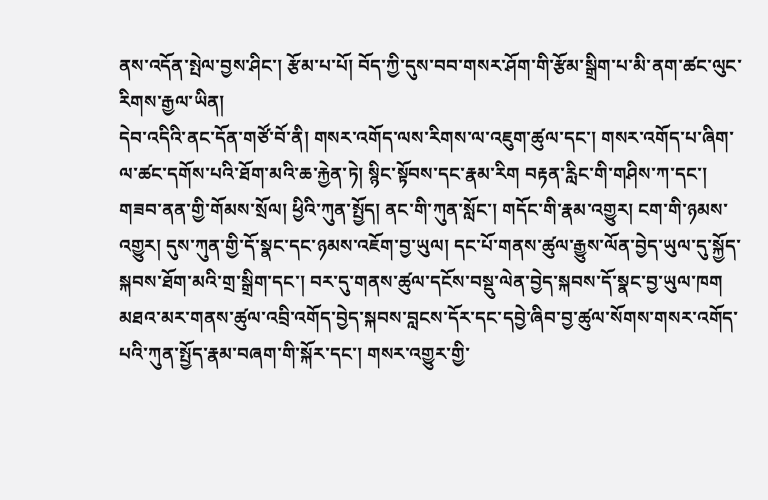ནས་འདོན་སྤེལ་བྱས་ཤིང་། རྩོམ་པ་པོ། བོད་ཀྱི་དུས་བབ་གསར་ཤོག་གི་རྩོམ་སྒྲིག་པ་མི་ནག་ཚང་ལུང་རིགས་རྒྱལ་ཡིན།
དེབ་འདིའི་ནང་དོན་གཙོ་བོ་ནི། གསར་འགོད་ལས་རིགས་ལ་འཇུག་ཚུལ་དང་། གསར་འགོད་པ་ཞིག་ལ་ཚང་དགོས་པའི་ཐོག་མའི་ཆ་རྐྱེན་ཏེ། སྙིང་སྟོབས་དང་རྣམ་རིག བརྟན་རླིང་གི་གཤིས་ཀ་དང་། གཟབ་ནན་གྱི་གོམས་སྲོལ། ཕྱིའི་ཀུན་སྤྱོད། ནང་གི་ཀུན་སློང་། གདོང་གི་རྣམ་འགྱུར། ངག་གི་ཉམས་འགྱུར། དུས་ཀུན་གྱི་དོ་སྣང་དང་ཉམས་འཇོག་བྱ་ཡུལ། དང་པོ་གནས་ཚུལ་རྒྱུས་ལོན་བྱེད་ཡུལ་དུ་སྐྱོད་སྐབས་ཐོག་མའི་གྲ་སྒྲིག་དང་། བར་དུ་གནས་ཚུལ་དངོས་བསྡུ་ལེན་བྱེད་སྐབས་དོ་སྣང་བྱ་ཡུལ་ཁག མཐའ་མར་གནས་ཚུལ་འབྲི་འགོད་བྱེད་སྐབས་བླངས་དོར་དང་དབྱེ་ཞིབ་བྱ་ཚུལ་སོགས་གསར་འགོད་པའི་ཀུན་སྤྱོད་རྣམ་བཞག་གི་སྐོར་དང་། གསར་འགྱུར་གྱི་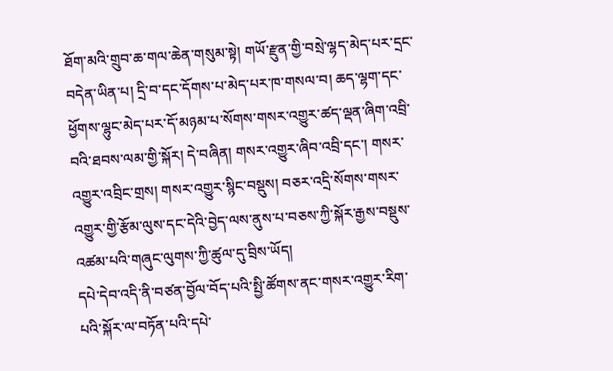ཐོག་མའི་གྲུབ་ཆ་གལ་ཆེན་གསུམ་སྟེ། གཡོ་རྫུན་གྱི་བསྲེ་ལྷད་མེད་པར་དྲང་བདེན་ཡིན་པ། དྲི་བ་དང་དོགས་པ་མེད་པར་ཁ་གསལ་བ། ཆད་ལྷག་དང་ཕྱོགས་ལྷུང་མེད་པར་དོ་མཉམ་པ་སོགས་གསར་འགྱུར་ཚད་ལྡན་ཞིག་འབྲི་བའི་ཐབས་ལམ་གྱི་སྐོར། དེ་བཞིན། གསར་འགྱུར་ཞིབ་འབྲི་དང་། གསར་འགྱུར་འབྲིང་གྲས། གསར་འགྱུར་སྙིང་བསྡུས། བཅར་འདྲི་སོགས་གསར་འགྱུར་གྱི་རྩོམ་ལུས་དང་དེའི་བྱེད་ལས་ནུས་པ་བཅས་ཀྱི་སྐོར་རྒྱས་བསྡུས་འཚམ་པའི་གཞུང་ལུགས་ཀྱི་ཚུལ་དུ་བྲིས་ཡོད།
དཔེ་དེབ་འདི་ནི་བཙན་བྱོལ་བོད་པའི་སྤྱི་ཚོགས་ནང་གསར་འགྱུར་རིག་པའི་སྐོར་ལ་བཏོན་པའི་དཔེ་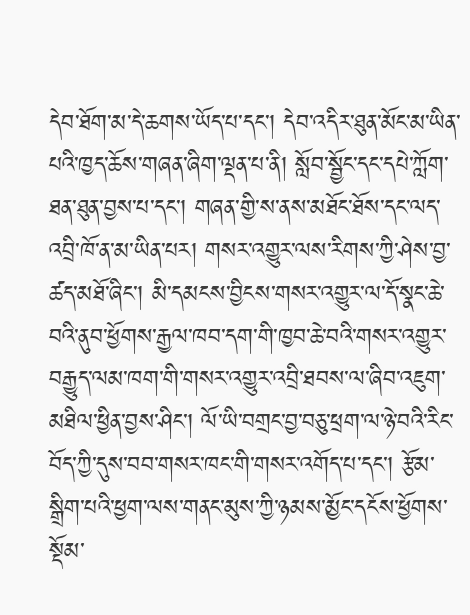དེབ་ཐོག་མ་དེ་ཆགས་ཡོད་པ་དང་། དེབ་འདིར་ཐུན་མོང་མ་ཡིན་པའི་ཁྱད་ཆོས་གཞན་ཞིག་ལྡན་པ་ནི། སློབ་སྦྱོང་དང་དཔེ་ཀློག་ཐན་ཐུན་བྱས་པ་དང་། གཞན་གྱི་ས་ནས་མཐོང་ཐོས་དང་ལད་འབྲི་ཁོ་ན་མ་ཡིན་པར། གསར་འགྱུར་ལས་རིགས་ཀྱི་ཤེས་བྱ་ཚད་མཐོ་ཞིང་། མི་དམངས་བྱིངས་གསར་འགྱུར་ལ་དོ་སྣང་ཆེ་བའི་ནུབ་ཕྱོགས་རྒྱལ་ཁབ་དག་གི་ཁྱབ་ཆེ་བའི་གསར་འགྱུར་བརྒྱུད་ལམ་ཁག་གི་གསར་འགྱུར་འབྲི་ཐབས་ལ་ཞིབ་འཇུག་མཐིལ་ཕྱིན་བྱས་ཤིང་། ལོ་ཡི་བགྲང་བྱ་བཅུ་ཕྲག་ལ་ཉེ་བའི་རིང་བོད་ཀྱི་དུས་བབ་གསར་ཁང་གི་གསར་འགོད་པ་དང་། རྩོམ་སྒྲིག་པའི་ཕྱག་ལས་གནང་མུས་ཀྱི་ཉམས་མྱོང་དངོས་ཕྱོགས་སྡོམ་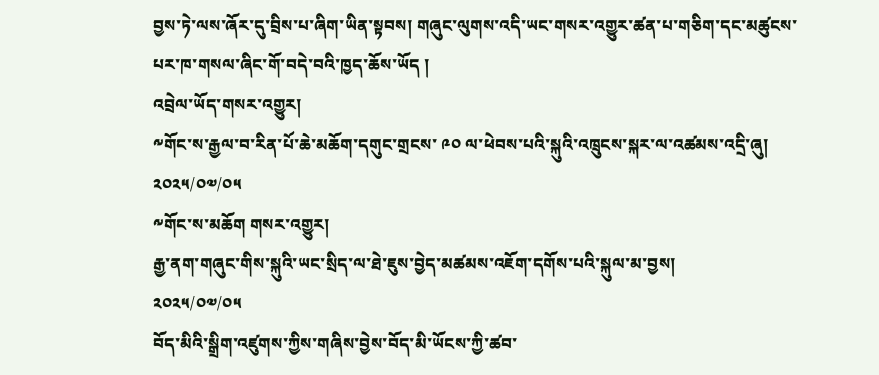བྱས་ཏེ་ལས་ཞོར་དུ་བྲིས་པ་ཞིག་ཡིན་སྟབས། གཞུང་ལུགས་འདི་ཡང་གསར་འགྱུར་ཚན་པ་གཅིག་དང་མཚུངས་པར་ཁ་གསལ་ཞིང་གོ་བདེ་བའི་ཁྱད་ཆོས་ཡོད །
འབྲེལ་ཡོད་གསར་འགྱུར།
༸གོང་ས་རྒྱལ་བ་རིན་པོ་ཆེ་མཆོག་དགུང་གྲངས་ ༩༠ ལ་ཕེབས་པའི་སྐུའི་འཁྲུངས་སྐར་ལ་འཚམས་འདྲི་ཞུ།
༢༠༢༥/༠༧/༠༥
༸གོང་ས་མཆོག གསར་འགྱུར།
རྒྱ་ནག་གཞུང་གིས་སྐུའི་ཡང་སྲིད་ལ་ཐེ་ཇུས་བྱེད་མཚམས་འཇོག་དགོས་པའི་སྐུལ་མ་བྱས།
༢༠༢༥/༠༧/༠༥
བོད་མིའི་སྒྲིག་འཛུགས་ཀྱིས་གཞིས་བྱེས་བོད་མི་ཡོངས་ཀྱི་ཚབ་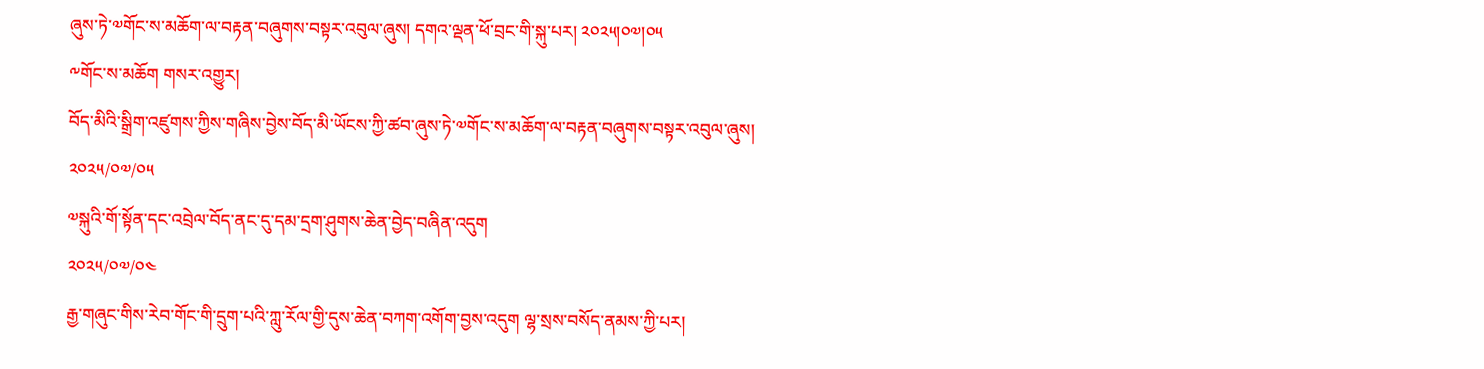ཞུས་ཏེ་༧གོང་ས་མཆོག་ལ་བརྟན་བཞུགས་བསྟར་འབུལ་ཞུས། དགའ་ལྡན་ཕོ་བྲང་གི་སྐུ་པར། ༢༠༢༥།༠༧།༠༥
༸གོང་ས་མཆོག གསར་འགྱུར།
བོད་མིའི་སྒྲིག་འཛུགས་ཀྱིས་གཞིས་བྱེས་བོད་མི་ཡོངས་ཀྱི་ཚབ་ཞུས་ཏེ་༧གོང་ས་མཆོག་ལ་བརྟན་བཞུགས་བསྟར་འབུལ་ཞུས།
༢༠༢༥/༠༧/༠༥
༧སྐུའི་གོ་སྟོན་དང་འབྲེལ་བོད་ནང་དུ་དམ་དྲག་ཤུགས་ཆེན་བྱེད་བཞིན་འདུག
༢༠༢༥/༠༧/༠༤
རྒྱ་གཞུང་གིས་རེབ་གོང་གི་དྲུག་པའི་ཀླུ་རོལ་གྱི་དུས་ཆེན་བཀག་འགོག་བྱས་འདུག ལྷ་སྲས་བསོད་ནམས་ཀྱི་པར།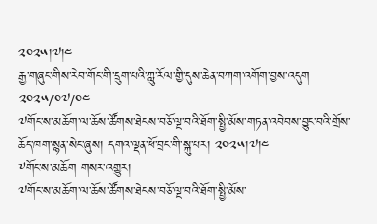༢༠༢༥།༧།༤
རྒྱ་གཞུང་གིས་རེབ་གོང་གི་དྲུག་པའི་ཀླུ་རོལ་གྱི་དུས་ཆེན་བཀག་འགོག་བྱས་འདུག
༢༠༢༥/༠༧/༠༤
༧གོང་ས་མཆོག་ལ་ཆོས་ཚོགས་ཐེངས་བཅོ་ལྔ་བའི་ཐོག་སྤྱི་མོས་གཏན་འབེབས་བྱུང་བའི་གྲོས་ཆོད་ཁག་སྙན་སེང་ཞུས། དགའ་ལྡན་ཕོ་བྲང་གི་སྐུ་པར། ༢༠༢༥།༧།༤
༸གོང་ས་མཆོག གསར་འགྱུར།
༧གོང་ས་མཆོག་ལ་ཆོས་ཚོགས་ཐེངས་བཅོ་ལྔ་བའི་ཐོག་སྤྱི་མོས་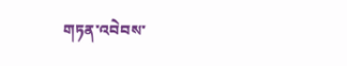གཏན་འབེབས་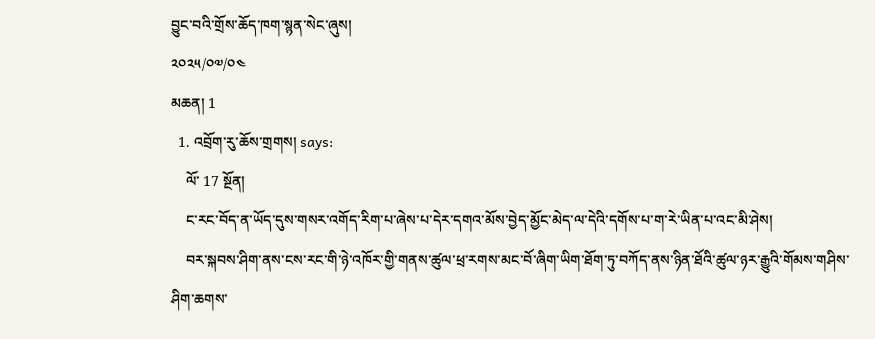བྱུང་བའི་གྲོས་ཆོད་ཁག་སྙན་སེང་ཞུས།
༢༠༢༥/༠༧/༠༤
མཆན། 1
  1. འབྲོག་རུ་ཆོས་གྲགས། says:
    ལོ་ 17 སྔོན།
    ང་རང་བོད་ན་ཡོད་དུས་གསར་འགོད་རིག་པ་ཞེས་པ་དེར་དགའ་མོས་བྱེད་མྱོང་མེད་ལ་དེའི་དགོས་པ་ག་རེ་ཡིན་པ་འང་མི་ཤེས།
    བར་སྐབས་ཤིག་ནས་ངས་རང་གི་ཉེ་འཁོར་གྱི་གནས་ཚུལ་ཕྲ་རགས་མང་བོ་ཞིག་ཡིག་ཐོག་ཏུ་བཀོད་ནས་ཉིན་ཐོའི་ཚུལ་ཉར་རྒྱུའི་གོམས་གཤིས་ཤིག་ཆགས་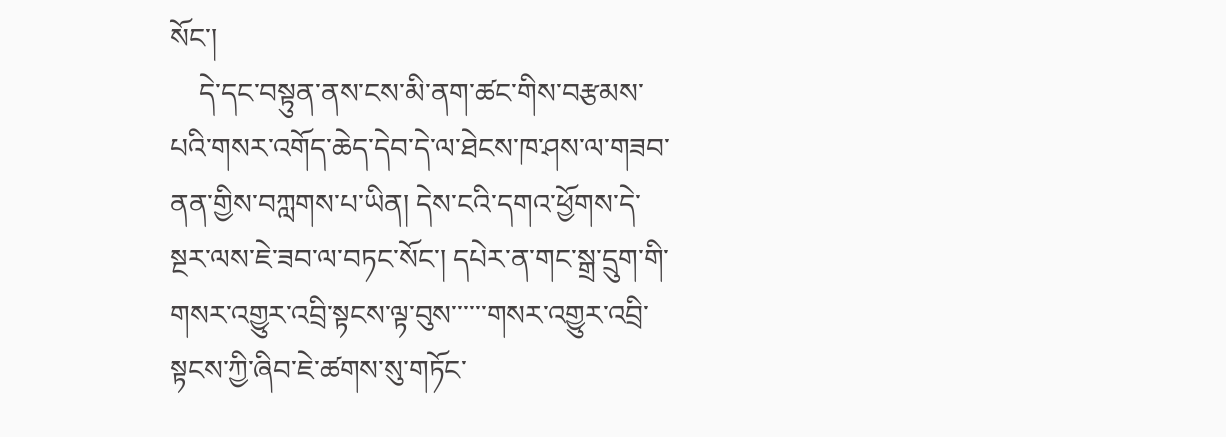སོང་།
    དེ་དང་བསྟུན་ནས་ངས་མི་ནག་ཚང་གིས་བརྩམས་པའི་གསར་འགོད་ཆེད་དེབ་དེ་ལ་ཐེངས་ཁ་ཤས་ལ་གཟབ་ནན་གྱིས་བཀླགས་པ་ཡིན། དེས་ངའི་དགའ་ཕྱོགས་དེ་སྔར་ལས་ཇེ་ཟབ་ལ་བཏང་སོང་། དཔེར་ན་གང་སྒྲ་དྲུག་གི་གསར་འགྱུར་འབྲི་སྟངས་ལྟ་བུས་་་་་་གསར་འགྱུར་འབྲི་སྟངས་ཀྱི་ཞིབ་ཇེ་ཚགས་སུ་གཏོང་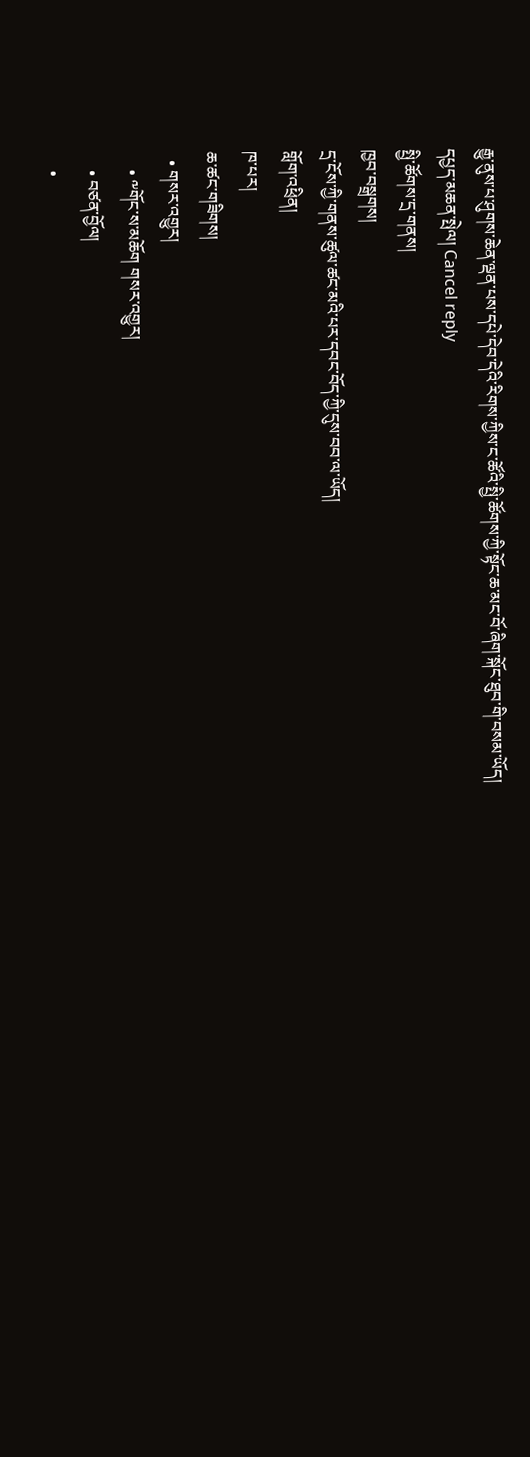རྒྱུ་ནུས་པ་ཤུགས་ཆེན་ལྡན་པས་དཔེ་དེབ་དེའི་རིགས་ཀྱིས་ང་ཚོའི་སྤྱི་ཚོགས་ཀྱི་སྟོང་ཆ་མང་བོ་ཞིག་སྐོང་ཐུབ་གི་བསམ་ཡོད།
དཔྱད་མཆན་སྤེལ། Cancel reply
སྤྱི་ཚོགས་དྲ་གནས།
ཁྱབ་བསྒྲགས།
དྲ་ངོས་ཀྱི་གནས་ཚུལ་ཚང་མའི་པར་དབང་བོད་ཀྱི་དུས་བབ་ལ་ཡོད།
གློག་འཕྲིན།
ཁ་པར།
ཆ་ཚང་གཟིགས།
  • གསར་འགྱུར།
    • ༸གོང་ས་མཆོག གསར་འགྱུར།
    • བཙན་བྱོལ།
    •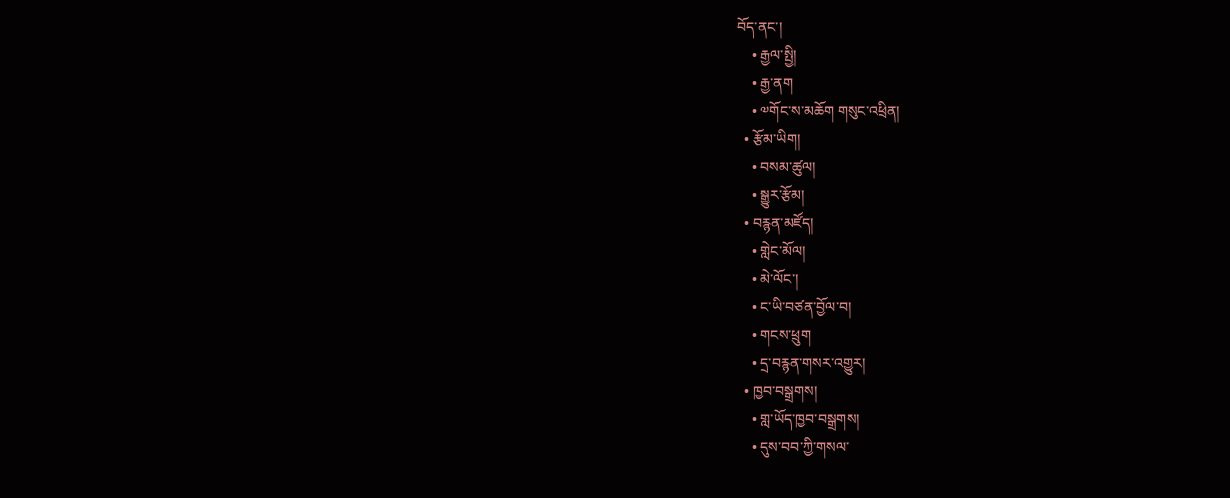བོད་ནང་།
    • རྒྱལ་སྤྱི།
    • རྒྱ་ནག
    • ༧གོང་ས་མཆོག གསུང་འཕྲིན།
  • རྩོམ་ཡིག།
    • བསམ་ཚུལ།
    • སྒྱུར་རྩོམ།
  • བརྙན་མཛོད།
    • གླེང་མོལ།
    • མེ་ལོང་།
    • ང་ཡི་བཙན་བྱོལ་བ།
    • གངས་ཕྲུག
    • དྲ་བརྙན་གསར་འགྱུར།
  • ཁྱབ་བསྒྲགས།
    • གླ་ཡོད་ཁྱབ་བསྒྲགས།
    • དུས་བབ་ཀྱི་གསལ་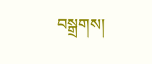བསྒྲགས།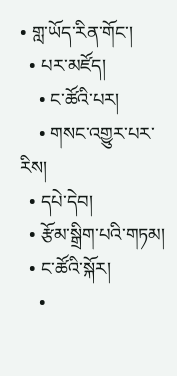• གླ་ཡོད་རིན་གོང་།
  • པར་མཛོད།
    • ང་ཚོའི་པར།
    • གསང་འགྱུར་པར་རིས།
  • དཔེ་དེབ།
  • རྩོམ་སྒྲིག་པའི་གཏམ།
  • ང་ཚོའི་སྐོར།
    •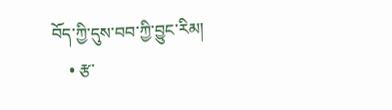བོད་ཀྱི་དུས་བབ་ཀྱི་བྱུང་རིམ།
    • རྩ་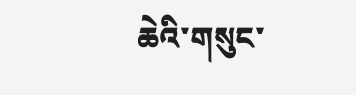ཆེའི་གསུང་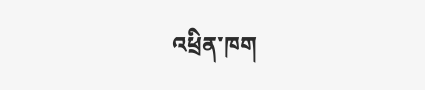འཕྲིན་ཁག